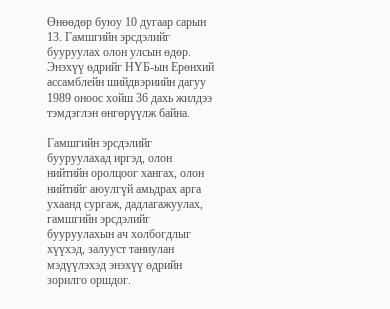Өнөөдөр буюу 10 дугаар сарын 13. Гамшгийн эрсдэлийг бууруулах олон улсын өдөр. Энэхүү өдрийг НҮБ-ын Ерөнхий ассамблейн шийдвэриийн дагуу 1989 оноос хойш 36 дахь жилдээ тэмдэглэн өнгөрүүлж байна.

Гамшгийн эрсдэлийг бууруулахад иргэд, олон нийтийн оролцоог хангах, олон нийтийг аюулгүй амьдрах арга ухаанд сургаж, дадлагажуулах, гамшгийн эрсдэлийг бууруулахын ач холбогдлыг хүүхэд, залууст таниулан мэдүүлэхэд энэхүү өдрийн зорилго оршдог.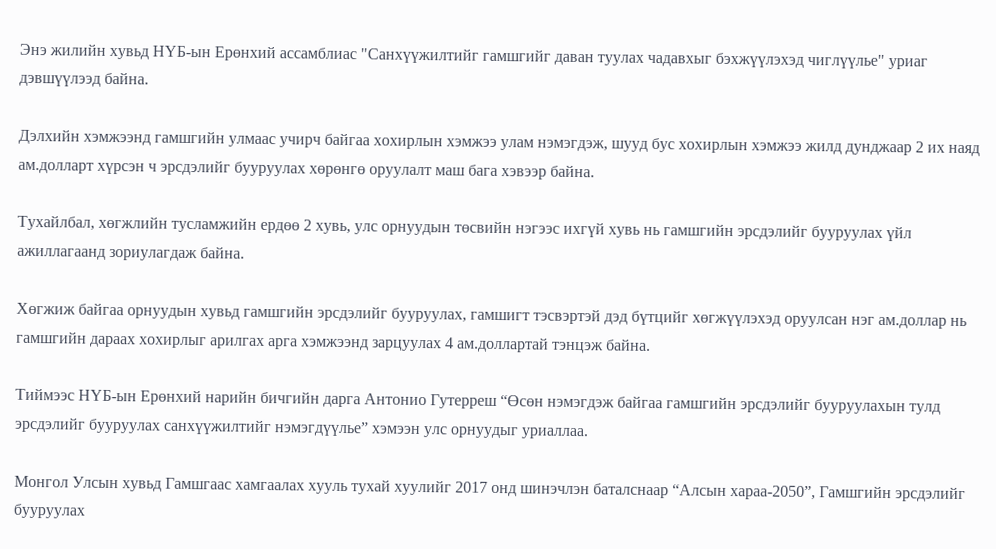Энэ жилийн хувьд НҮБ-ын Ерөнхий ассамблиас "Санхүүжилтийг гамшгийг даван туулах чадавхыг бэхжүүлэхэд чиглүүлье" уриаг дэвшүүлээд байна.

Дэлхийн хэмжээнд гамшгийн улмаас учирч байгаа хохирлын хэмжээ улам нэмэгдэж, шууд бус хохирлын хэмжээ жилд дунджаар 2 их наяд ам.долларт хүрсэн ч эрсдэлийг бууруулах хөрөнгө оруулалт маш бага хэвээр байна.

Тухайлбал, хөгжлийн тусламжийн ердөө 2 хувь, улс орнуудын төсвийн нэгээс ихгүй хувь нь гамшгийн эрсдэлийг бууруулах үйл ажиллагаанд зориулагдаж байна.

Хөгжиж байгаа орнуудын хувьд гамшгийн эрсдэлийг бууруулах, гамшигт тэсвэртэй дэд бүтцийг хөгжүүлэхэд оруулсан нэг ам.доллар нь гамшгийн дараах хохирлыг арилгах арга хэмжээнд зарцуулах 4 ам.доллартай тэнцэж байна.

Тиймээс НҮБ-ын Ерөнхий нарийн бичгийн дарга Антонио Гутерреш “Өсөн нэмэгдэж байгаа гамшгийн эрсдэлийг бууруулахын тулд эрсдэлийг бууруулах санхүүжилтийг нэмэгдүүлье” хэмээн улс орнуудыг уриаллаа.

Монгол Улсын хувьд Гамшгаас хамгаалах хууль тухай хуулийг 2017 онд шинэчлэн баталснаар “Алсын хараа-2050”, Гамшгийн эрсдэлийг бууруулах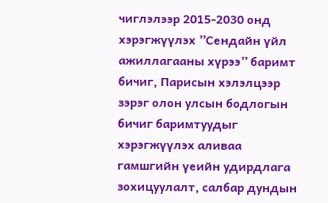чиглэлээр 2015-2030 онд хэрэгжүүлэх ”Сендайн үйл ажиллагааны хүрээ” баримт бичиг, Парисын хэлэлцээр зэрэг олон улсын бодлогын бичиг баримтуудыг хэрэгжүүлэх аливаа гамшгийн үеийн удирдлага зохицуулалт, салбар дундын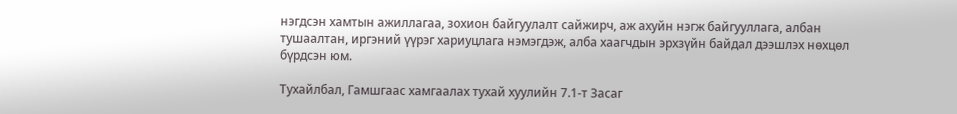нэгдсэн хамтын ажиллагаа, зохион байгуулалт сайжирч, аж ахуйн нэгж байгууллага, албан тушаалтан, иргэний үүрэг хариуцлага нэмэгдэж, алба хаагчдын эрхзүйн байдал дээшлэх нөхцөл бүрдсэн юм.

Тухайлбал, Гамшгаас хамгаалах тухай хуулийн 7.1-т Засаг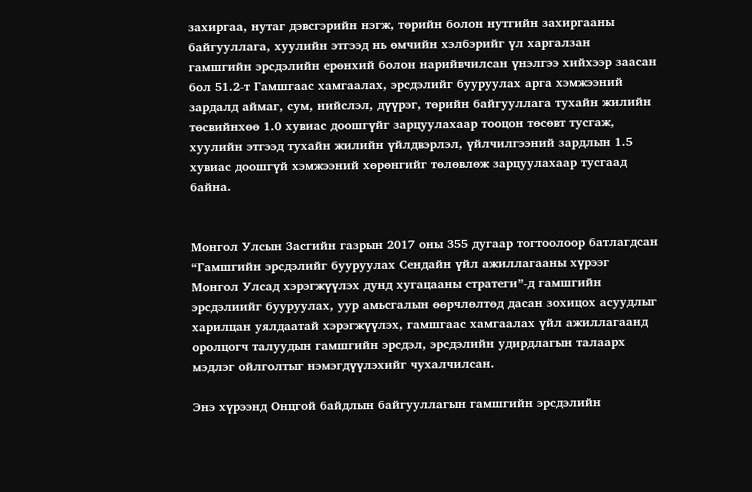захиргаа, нутаг дэвсгэрийн нэгж, төрийн болон нутгийн захиргааны байгууллага, хуулийн этгээд нь өмчийн хэлбэрийг үл харгалзан гамшгийн эрсдэлийн ерөнхий болон нарийвчилсан үнэлгээ хийхээр заасан бол 51.2-т Гамшгаас хамгаалах, эрсдэлийг бууруулах арга хэмжээний зардалд аймаг, сум, нийслэл, дүүрэг, төрийн байгууллага тухайн жилийн төсвийнхөө 1.0 хувиас доошгүйг зарцуулахаар тооцон төсөвт тусгаж, хуулийн этгээд тухайн жилийн үйлдвэрлэл, үйлчилгээний зардлын 1.5 хувиас доошгүй хэмжээний хөрөнгийг төлөвлөж зарцуулахаар тусгаад байна.


Монгол Улсын Засгийн газрын 2017 оны 355 дугаар тогтоолоор батлагдсан “Гамшгийн эрсдэлийг бууруулах Сендайн үйл ажиллагааны хүрээг Монгол Улсад хэрэгжүүлэх дунд хугацааны стратеги”-д гамшгийн эрсдэлиийг бууруулах, уур амьсгалын өөрчлөлтөд дасан зохицох асуудлыг харилцан уялдаатай хэрэгжүүлэх, гамшгаас хамгаалах үйл ажиллагаанд оролцогч талуудын гамшгийн эрсдэл, эрсдэлийн удирдлагын талаарх мэдлэг ойлголтыг нэмэгдүүлэхийг чухалчилсан.

Энэ хүрээнд Онцгой байдлын байгууллагын гамшгийн эрсдэлийн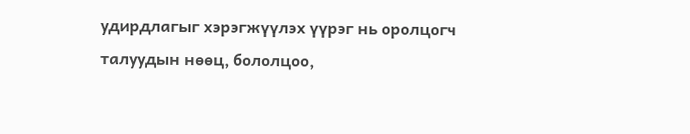удирдлагыг хэрэгжүүлэх үүрэг нь оролцогч талуудын нөөц, бололцоо,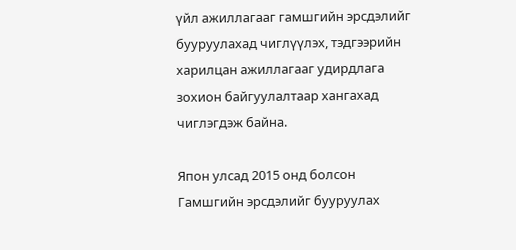үйл ажиллагааг гамшгийн эрсдэлийг бууруулахад чиглүүлэх, тэдгээрийн харилцан ажиллагааг удирдлага зохион байгуулалтаар хангахад чиглэгдэж байна.

Япон улсад 2015 онд болсон Гамшгийн эрсдэлийг бууруулах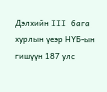Дэлхийн III бага хурлын үеэр НҮБ-ын гишүүн 187 улс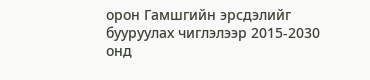орон Гамшгийн эрсдэлийг бууруулах чиглэлээр 2015-2030 онд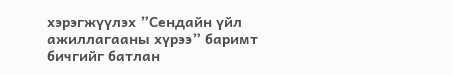хэрэгжүүлэх ”Сендайн үйл ажиллагааны хүрээ” баримт бичгийг батлан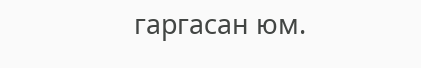гаргасан юм.